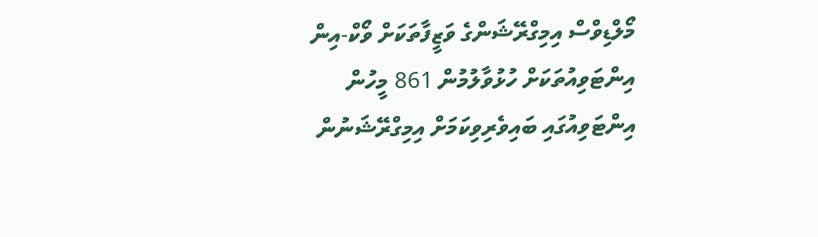މޯލްޑިވްސް އިމިގްރޭޝަންގެ ވަޒީފާތަކަށް ވޯކް-އިން އިންޓަވިއުތަކަށް ހުޅުވާލުމުން 861 މީހުން އިންޓަވިއުގައި ބައިވެރިވިކަމަށް އިމިގްރޭޝަނުން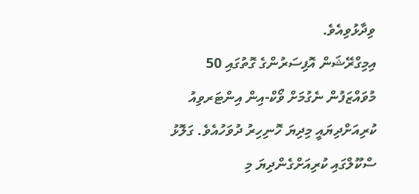ވިދާޅުވިއެވެ.
އިމިގްރޭޝަން އޮފިސަރުންގެ ގޮތުގައި 50 މުވައްޒަފުން ނެގުމަށް ވޯކް-އިން އިންޓަރވިއު ކުރިއަށްދިޔައީ މިދިޔަ ހޮނިހިރު ދުވަހުއެވެ. ގަލޮޅު ސްކޫލްގައި ކުރިއަށްގެންދިޔަ މި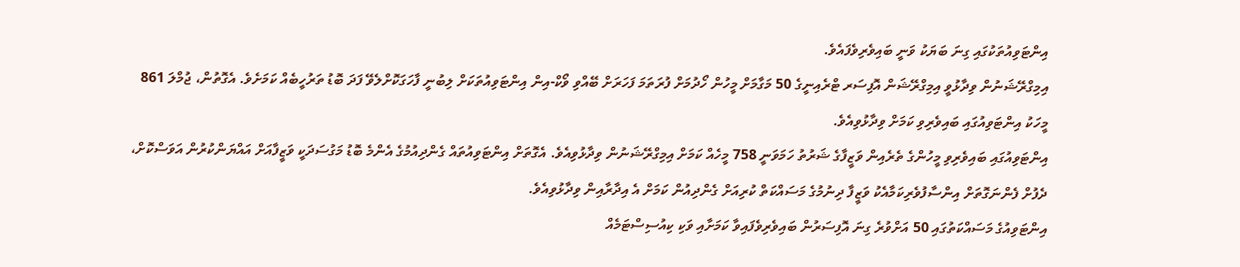އިންޓަވިއުތަކުގައި ގިނަ ބަޔަކު ވަނީ ބައިވެރިވެފައެވެ.
އިމިގްރޭޝަނުން ވިދާޅުވީ އިމިގްރޭޝަން އޮފިސަރ ޓްރެއިނީގެ 50 މަގާމަށް މީހުން ހޯދުމަށް ފުރަތަމަ ފަހަރަށް ބޭއްވި ވޯކް-އިން އިންޓަވިއުތަކަށް ލިބުނީ ފާހަގަކޮށްލެވޭ ފަދަ ބޮޑު ތަރުހީބެއް ކަމަށެވެ. އެގޮތުން، ޖުމްލަ 861 މީހަކު އިންޓަވިއުގައި ބައިވެރިވި ކަމަށް ވިދާޅުވިއެވެ.
އިންޓަވިއުގައި ބައިވެރިވި މީހުންގެ ތެރެއިން ވަޒީފާގެ ޝަރުތު ހަމަވަނީ 758 މީހެއް ކަމަށް އިމިގްރޭޝަނުން ވިދާޅުވިއެވެ. އެގޮތަށް އިންޓަވިއުތައް ގެންދިއުމުގެ އެންމެ ބޮޑު މަގުސަދަކީ ވަޒީފާއަށް އައްޔަންކުރުން އަވަސްކޮށް، ދެފުށް ފެންނަގޮތަށް އިންސާފުވެރިކަމާއެކު ވަޒީފާ ދިނުމުގެ މަސައްކަތް ކުރިއަށް ގެންދިއުން ކަމަށް އެ އިދާރާއިން ވިދާޅުވިއެވެ.
އިންޓަވިއުގެ މަސައްކަތުގައި 50 އަށްވުރެ ގިނަ އޮފިސަރުން ބައިވެރިވެފައިވާ ކަމަށާއި ވަކި ކިއުސިސްޓަމެއް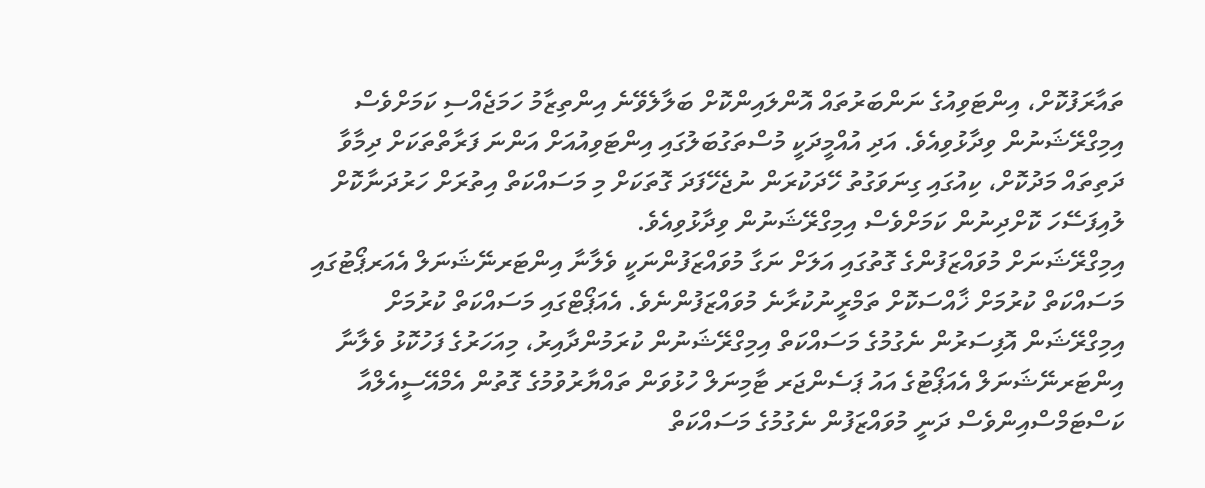ތައާރަފުކޮށް، އިންޓަވިއުގެ ނަންބަރުތައް އޮންލައިންކޮށް ބަލާލެވޭނެ އިންތިޒާމު ހަމަޖެއްސި ކަމަށްވެސް އިމިގްރޭޝަނުން ވިދާޅުވިއެވެ. އަދި އުއްމީދަކީ މުސްތަގުބަލުގައި އިންޓަވިއުއަށް އަންނަ ފަރާތްތަކަށް ދިމާވާ ދަތިތައް މަދުކޮށް، ކިއުގައި ގިނަވަގުތު ހޭދަކުރަން ނުޖެހޭފަދަ ގޮތަކަށް މި މަސައްކަތް އިތުރަށް ހަރުދަނާކޮށް ލުއިފަސޭހަ ކޮށްދިނުން ކަމަށްވެސް އިމިގްރޭޝަނުން ވިދާޅުވިއެވެ.
އިމިގްރޭޝަނަށް މުވައްޒަފުންގެ ގޮތުގައި އަލަށް ނަގާ މުވައްޒަފުންނަކީ ވެލާނާ އިންޓަރނޭޝަނަލް އެއަރޕޯޓުގައި މަސައްކަތް ކުރުމަށް ޚާއްސަކޮށް ތަމްރީނުކުރާނެ މުވައްޒަފުންނެވެ. އެއަޕޯޓްގައި މަސައްކަތް ކުރުމަށް އިމިގްރޭޝަން އޮފިސަރުން ނެގުމުގެ މަސައްކަތް އިމިގްރޭޝަނުން ކުރަމުންދާއިރު، މިއަހަރުގެ ފަހުކޮޅު ވެލާނާ އިންޓަރނޭޝަނަލް އެއަޕޯޓުގެ އައު ޕަސެންޖަރ ޓާމިނަލް ހުޅުވަން ތައްޔާރުވުމުގެ ގޮތުން އެމްއޭސީއެލްއާ ކަސްޓަމްސްއިންވެސް ދަނީ މުވައްޒަފުން ނެގުމުގެ މަސައްކަތް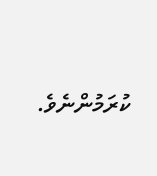ކުރަމުންނެވެ.